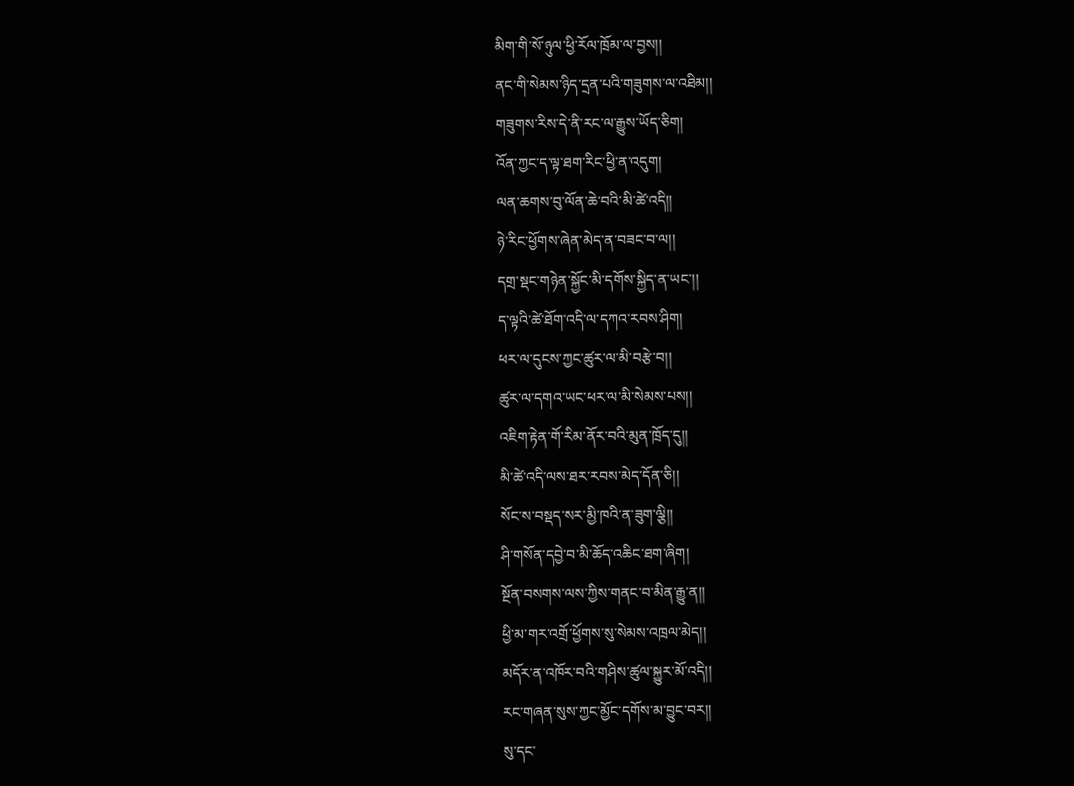མིག་གི་སོ་ཉུལ་ཕྱི་རོལ་ཁྲོམ་ལ་བྱས།།
ནང་གི་སེམས་ཉིད་དྲན་པའི་གཟུགས་ལ་འཐིམ།།
གཟུགས་རིས་དེ་ནི་རང་ལ་རྒྱུས་ཡོད་ཅིག།
འོན་ཀྱང་ད་ལྟ་ཐག་རིང་ཕྱི་ན་འདུག།
ལན་ཆགས་བུ་ལོན་ཆེ་བའི་མི་ཚེ་འདི།།
ཉེ་རིང་ཕྱོགས་ཞེན་མེད་ན་བཟང་བ་ལ།།
དགྲ་སྡང་གཉེན་སྐྱོང་མི་དགོས་སྐྱིད་ན་ཡང་།།
ད་ལྟའི་ཚེ་ཐོག་འདི་ལ་དཀའ་རབས་ཤིག།
ཕར་ལ་དུངས་ཀྱང་ཚུར་ལ་མི་བརྩེ་བ།།
ཚུར་ལ་དགའ་ཡང་ཕར་ལ་མི་སེམས་པས།།
འཇིག་རྟེན་གོ་རིམ་ནོར་བའི་མུན་ཁྲོད་དུ།།
མི་ཚེ་འདི་ལས་ཐར་རབས་མེད་དོན་ཅི།།
སོང་ས་བསྡད་སར་མྱི་ཁའི་ན་ཟུག་ལྕི།།
ཤི་གསོན་དབྱེ་བ་མི་ཆོད་འཆིང་ཐག་ཞིག།
སྔོན་བསགས་ལས་ཀྱིས་གནང་བ་མིན་རྒྱུ་ན།།
ཕྱི་མ་གར་འགྲོ་ཕྱོགས་སུ་སེམས་འཁྲལ་མེད།།
མདོར་ན་འཁོར་བའི་གཤིས་ཚུལ་སྐྱུར་མོ་འདི།།
རང་གཞན་སུས་ཀྱང་མྱོང་དགོས་མ་བྱུང་བར།།
སུ་དང་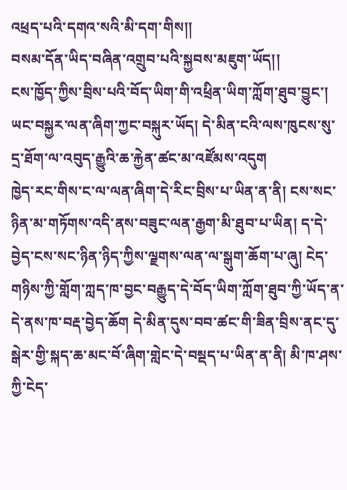འཕྲད་པའི་དགའ་སའི་མི་དག་གིས།།
བསམ་དོན་ཡིད་བཞིན་འགྲུབ་པའི་སྐྱབས་མཇུག་ཡོད།།
ངས་ཁྱོད་ཀྱིས་བྲིས་པའི་བོད་ཡིག་གི་འཕྲིན་ཡིག་ཀློག་ཐུབ་བྱུང་། ཡང་བསྐྱར་ལན་ཞིག་ཀྱང་བསྐུར་ཡོད། དེ་མིན་ངའི་ལས་ཁུངས་སུ་དྲ་ཐོག་ལ་འབུད་རྒྱུའི་ཆ་རྐྱེན་ཚང་མ་འཛོམས་འདུག
ཁྱེད་རང་གིས་ང་ལ་ལན་ཞིག་དེ་རིང་བྲིས་པ་ཡིན་ན་ནི། ངས་སང་ཉིན་མ་གཏོགས་འདི་ནས་བཟུང་ལན་རྒྱག་མི་ཐུབ་པ་ཡིན། ད་དེ་བྱེད་ངས་སང་ཉིན་ཉིད་ཀྱིས་ལྗགས་ལན་ལ་སྒུག་ཆོག་པ་ཞུ། ངེད་གཉིས་ཀྱི་གློག་ཀླད་ཁ་བྱང་བརྒྱུད་དེ་བོད་ཡིག་ཀློག་ཐུབ་ཀྱི་ཡོད་ན་དེ་ནས་ཁ་བརྡ་བྱེད་ཆོག དེ་མིན་དུས་བབ་ཚང་གི་ཟིན་བྲིས་ནང་དུ་སྒེར་གྱི་སྐད་ཆ་མང་བོ་ཞིག་གླེང་དེ་བསྡད་པ་ཡིན་ན་ནི། མི་ཁ་ཤས་ཀྱི་ངེད་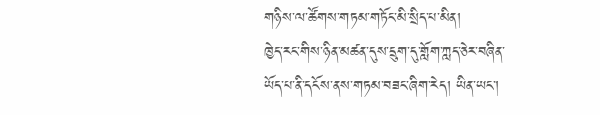གཉིས་ལ་ཚོགས་གཏམ་གཏོང་མི་སྲིད་པ་མིན།
ཁྱེད་རང་གིས་ཉིན་མཚན་དུས་དྲུག་དུ་གློག་ཀླད་ཅེར་བཞིན་ཡོད་པ་ནི་དངོས་ནས་གཏམ་བཟང་ཞིག་རེད། ཡིན་ཡང་།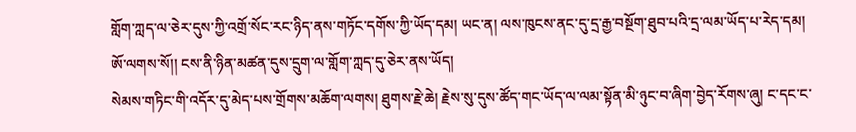གློག་ཀླད་ལ་ཅེར་དུས་ཀྱི་འགྲོ་སོང་རང་ཉིད་ནས་གཏོང་དགོས་ཀྱི་ཡོད་དམ། ཡང་ན། ལས་ཁུངས་ནང་དུ་དྲ་རྒྱ་བསྔོག་ཐུབ་པའི་དྲ་ལམ་ཡོད་པ་རེད་དམ།
ཨོ་ལགས་སོ།། ངས་ནི་ཉིན་མཚན་དུས་དྲུག་ལ་གློག་ཀླད་དུ་ཅེར་ནས་ཡོད།
སེམས་གཏིང་གི་འདོར་དུ་མེད་པས་གྲོགས་མཆོག་ལགས། ཐུགས་རྗེ་ཆེ། རྗེས་སུ་དུས་ཚོད་གང་ཡོད་ལ་ལམ་སྟོན་མི་ཉུང་བ་ཞིག་བྱེད་རོགས་ཞུ། ང་དང་ང་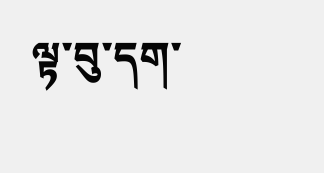ལྟ་བུ་དག་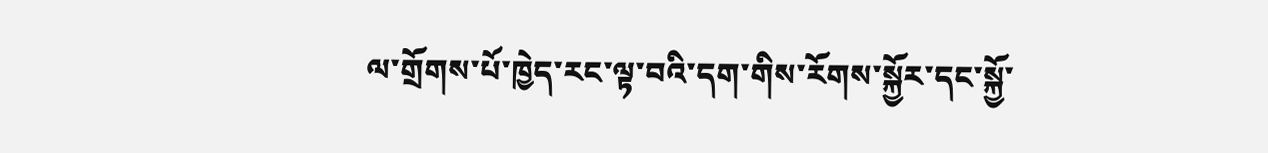ལ་གྲོགས་པོ་ཁྱེད་རང་ལྟ་བའི་དག་གིས་རོགས་སྐྱོར་དང་སྐྱོ་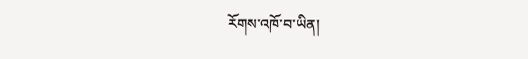རོགས་འཁོ་བ་ཡིན།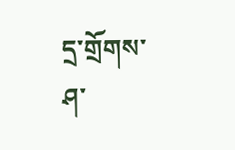དྲ་གྲོགས་ཤ་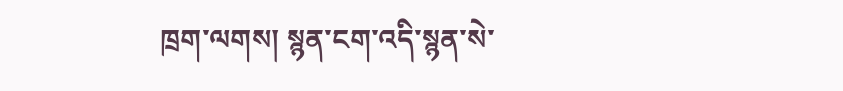ཁྲག་ལགས། སྙན་ངག་འདི་སྙན་སེ་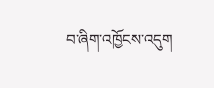བ་ཞིག་འཁྱོངས་འདུག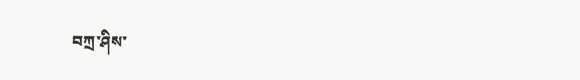བཀྲ་ཤིས་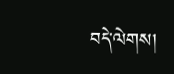བདེ་ལེགས།